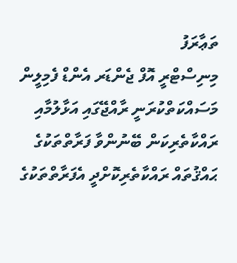ތަޢާރަފު
މިނިސްޓްރީ އޮފް ޖެންޑަރ އެންޑް ފެމިލީން މަސައްކަތްކުރަނީ ރާއްޖޭގައި އަޅާލުމާއި ރައްކާތެރިކަން ބޭނުންވާ ފަރާތްތަކުގެ ޙައްޤުތައް ރައްކާތެރިކޮށްދީ އެފަރާތްތަކުގެ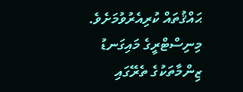ޙައްޤުތައް ކުރިއެރުވުމަށެވެ. މިނިސްޓްރީގެ މައިގަނޑު ޒިންމާތަކުގެ ތެރޭގައި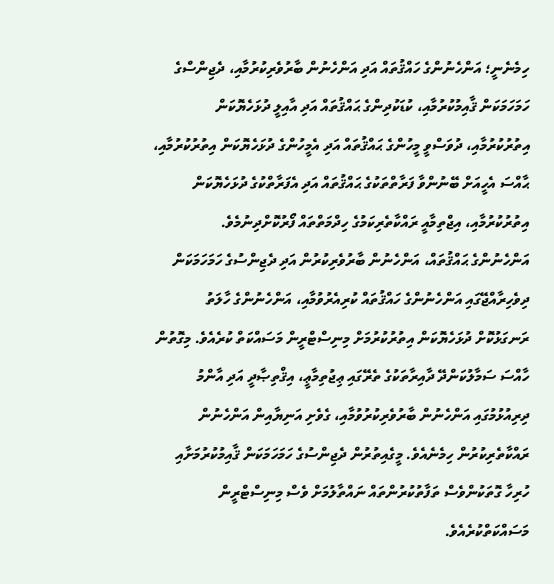ހިމެނެނީ؛ އަންހެނުންގެ ހައްޤުތައް އަދި އަންހެނުން ބާރުވެރިކުރުމާއި، ދެޖިންސްގެ ހަމަހަމަކަން ޤާއިމުކުރުމާއި، ކުޑަކުދިންގެ ޙައްޤުތައް އަދި އާއިލީ ދުޅަހެޔޮކަން އިތުރުކުރުމާއި، ދުވަސްވީ މީހުންގެ ޙައްޤުތައް އަދި އެމީހުންގެ ދުޅަހެޔޮކަން އިތުރުކުރުމާއި، ޙާއްސަ އެހީއަށް ބޭނުންވާ ފަރާތްތަކުގެ ޙައްޤުތައް އަދި އެފަރާތްކުގެ ދުޅަހެޔޮކަން އިތުރުކުރުމާއި، އިޖްތިމާއީ ރައްކާތެރިކަމުގެ ހިދްމަތްތައް ފޯރުކޮށްދިނުމެވެ.
އަންހެނުންގެ ޙައްޤުތައް، އަންހެނުން ބާރުވެރިކުރުން އަދި ދެޖިންސުގެ ހަމަހަމަކަން
ދިވެހިރާއްޖޭގައި އަންހެނުންގެ ހައްޤުތައް ކުރިއެރުވުމާއި، އަންހެނުންގެ ހާލަތު ރަނގަޅުކޮށް ދުޅަހެޔޮކަން އިތުރުކުރުމަށް މިނިސްޓްރީން މަސައްކަތް ކުރެއެވެ. މިގޮތުން ހާއްސަ ސަމާލުކަންދޭ ދާއިރާތަކުގެ ތެރޭގައި ޢިޖުތިމާޢީ، އިޤްތިޞާދީ އަދި އާންމު ދިރިއުޅުމުގައި އަންހެނުން ބާރުވެރިކުރުވުމާއި، ގެވެށި އަނިޔާއިން އަންހެނުން ރައްކާތެރިކުރުން ހިމެނެއެވެ. މީގެއިތުރުން ދެޖިންސުގެ ހަމަހަމަކަން ޤާއިމުކުރުމަށާއި ހުރިހާ ގޮތަކުންވެސް ތަފާތުކުރުންތައް ނައްތާލުމަށް ވެސް މިނިސްޓްރީން މަސައްކަތްކުރެއެވެ.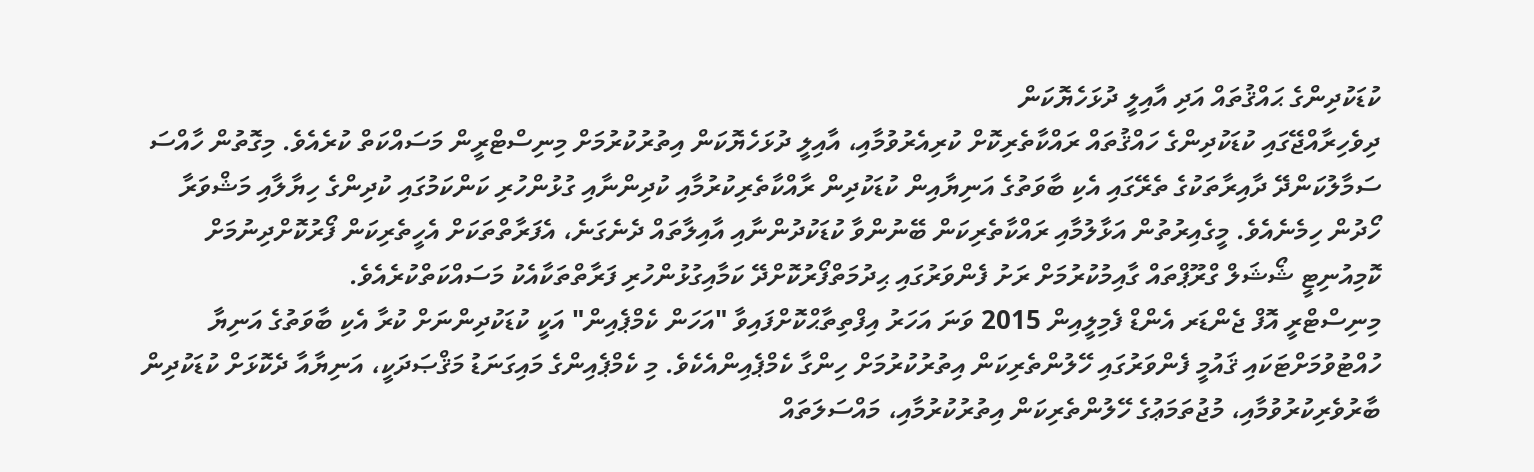ކުޑަކުދިންގެ ޙައްޤުތައް އަދި އާއިލީ ދުޅަހެޔޮކަން
ދިވެހިރާއްޖޭގައި ކުޑަކުދިންގެ ހައްޤުތައް ރައްކާތެރިކޮށް ކުރިއެރުވުމާއި، އާއިލީ ދުޅަހެޔޮކަން އިތުރުކުރުމަށް މިނިސްޓްރީން މަސައްކަތް ކުރެއެވެ. މިގޮތުން ހާއްސަ ސަމާލުކަންދޭ ދާއިރާތަކުގެ ތެރޭގައި އެކި ބާވަތުގެ އަނިޔާއިން ކުޑަކުދިން ރާއްކާތެރިކުރުމާއި ކުދިންނާއި ގުޅުންހުރި ކަންކަމުގައި ކުދިންގެ ހިޔާލާއި މަޝްވަރާ ހޯދުން ހިމެނެއެވެ. މީގެއިރުތުން އަޅާލުމާއި ރައްކާތެރިކަން ބޭނުންވާ ކުޑަކުދުންނާއި އާއިލާތައް ދެނެގަނެ، އެފަރާތްތަކަށް އެހީތެރިކަން ފޯރުކޮށްދިނުމަށް ކޮމިއުނިޓީ ޝޯޝަލް ގްރޫޕްތައް ގާއިމުކުރުމަށް ރަށު ފެންވަރުގައި ޙިދުމަތްފޯރުކޮށްދޭ ކަމާއިގުޅުންހުރި ފަރާތްތަކާއެކު މަސައްކަތްކުރެއެވެ.
މިނިސްޓްރީ އޮފް ޖެންޑަރ އެންޑް ފެމިލީއިން 2015 ވަނަ އަހަރު އިފްތިތާޙްކޮށްފައިވާ "އަހަން ކެމްޕެއިން" އަކީ ކުޑަކުދިންނަށް ކުރާ އެކި ބާވަތުގެ އަނިޔާ ހުއްޓުވުމަށްޓަކައި ޤައުމީ ފެންވަރުގައި ހޭލުންތެރިކަން އިތުރުކުރުމަށް ހިންގާ ކެމްޕެއިންއެކެވެ. މި ކެމްޕެއިންގެ މައިގަނަޑު މަޤްޞަދަކީ، އަނިޔާއާ ދެކޮޅަށް ކުޑަކުދިން ބާރުވެރިކުރުވުމާއި، މުޖުތަމަޢުގެ ހޭލުންތެރިކަން އިތުރުކުރުމާއި، މައްސަލަތައް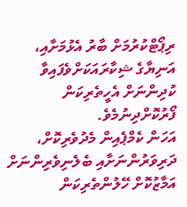ރިޕޯޓްކުރުމަށް ބާރު އެޅުމަށާއި، އަނިޔާގެ ޝިކާރައަކަށްވެފައިވާ ކުދިންނަށް އެހީތެރިކަން ފޯރުކޮށްދިނުމެވެ.
އަހަން ކެމްޕެއިން މެދުވެރިކޮށް، ދަރިވަރުންނަށާއި ބެލެނިވެރިންނަށް އަމާޒުކޮށް ހޭލުންތެރިކަން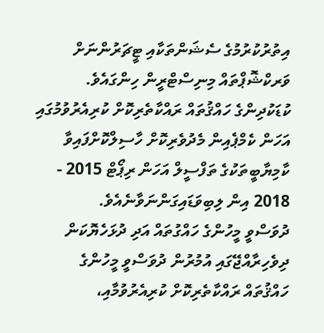އިތުރުކުރުމުގެ ސެޝަންތަކާއި ޓީޗަރުންނަށް ވަރކްޝޮޕްތައް މިނިސްޓްރީން ހިންގައެވެ. ކުޑަކުދިންގެ ހައްޤުތައް ރައްކާތެރިކޮށް ކުރިއެރުވުމުގައި އަހަން ކެމްޕެއިން މެދުވެރިކޮށް ހާސިލްކޮށްފައިވާ ކާމިޔާބީތަކުގެ ތަފްސީލް އަހަން ރިޕޯޓް 2015 - 2018 އިން ލިބިވަޑައިގަންނަވާނެއެވެ.
ދުވަސްވީ މީހުންގެ ހައްގުތައް އަދި ދުޅަހެޔޮކަން
ދިވެހިރާއްޖޭގައި އުމުރުން ދުވަސްވީ މީހުންގެ ހައްޤުތައް ރައްކާތެރިކޮށް ކުރިއެރުވުމާއި،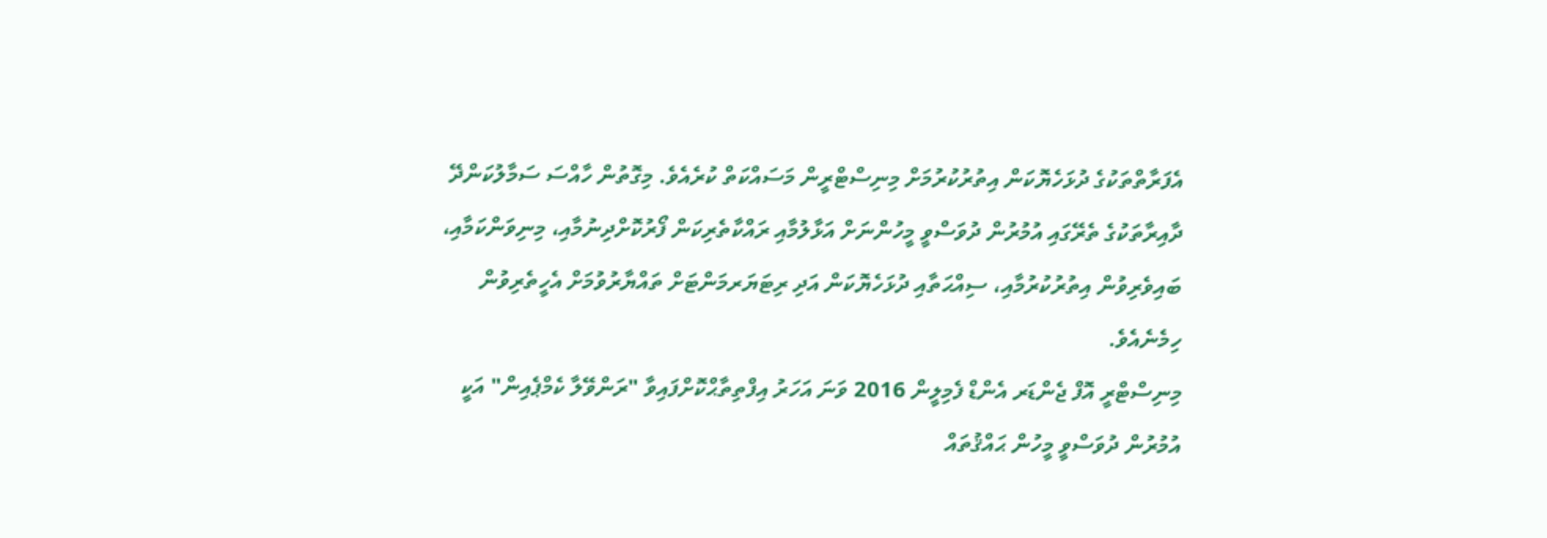އެފަރާތްތަކުގެ ދުޅަހެޔޮކަން އިތުރުކުރުމަށް މިނިސްޓްރީން މަސައްކަތް ކުރެއެވެ. މިގޮތުން ހާއްސަ ސަމާލުކަންދޭ ދާއިރާތަކުގެ ތެރޭގައި އުމުރުން ދުވަސްވީ މީހުންނަށް އަޅާލުމާއި ރައްކާތެރިކަން ފޯރުކޮށްދިނުމާއި، މިނިވަންކަމާއި، ބައިވެރިވުން އިތުރުކުރުމާއި، ސިއްޙަތާއި ދުޅަހެޔޮކަން އަދި ރިޓަޔަރމަންޓަށް ތައްޔާރުވުމަށް އެހީތެރިވުން ހިމެނެއެވެ.
މިނިސްޓްރީ އޮފް ޖެންޑަރ އެންޑް ފެމިލީން 2016 ވަނަ އަހަރު އިފްތިތާޙްކޮށްފައިވާ "ރަންވޭލާ ކެމްޕެއިން" އަކީ އުމުރުން ދުވަސްވީ މީހުން ޙައްޤުތައް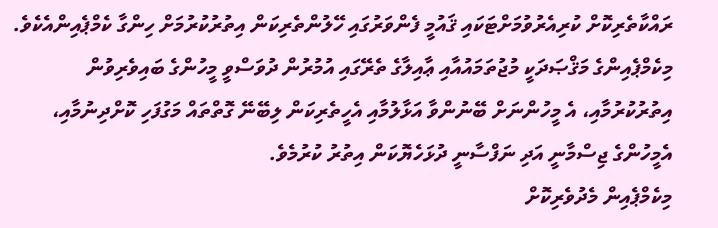ރައްކާތެރިކޮށް ކުރިއެރުވުމަށްޓަކައި ޤައުމީ ފެންވަރުގައި ހޭލުންތެރިކަން އިތުރުކުރުމަށް ހިންގާ ކެމްޕެއިންއެކެވެ. މިކެމްޕެއިންގެ މަޤްޞަދަކީ މުޖުތަމައުއާއި ޢާއިލާގެ ތެރޭގައި އުމުރުން ދުވަސްވީ މީހުންގެ ބައިވެރިވުން އިތުރުކުރުމާއި، އެ މީހުންނަށް ބޭނުންވާ އަޅާލުމާއި އެހީތެރިކަން ލިބޭނޭ ގޮތްތައް މަގުފަހި ކޮށްދިނުމާއި، އެމީހުންގެ ޖިސްމާނީ އަދި ނަފްސާނީ ދުޅަހެޔޮކަން އިތުރު ކުރުމެވެ.
މިކެމްޕެއިން މެދުވެރިކޮށް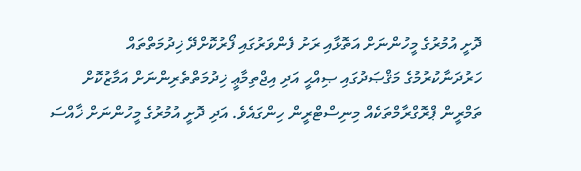ދޮށީ އުމުރުގެ މީހުންނަށް އަތޮޅާއި ރަށު ފެންވަރުގައި ފޯރުކޮށްދޭ ޚިދުމަތްތައް ހަރުދަނާކުރުމުގެ މަޤްޞަދުގައި ޞިއްޙީ އަދި އިޖްތިމާޢީ ޚިދުމަތްތެރިންނަށް އަމާޒުކޮށް ތަމްރީން ޕްރޮގްރާމްތަކެއް މިނިސްޓްރީން ހިންގައެވެ. އަދި ދޮށީ އުމުރުގެ މީހުންނަށް ޚާއްސަ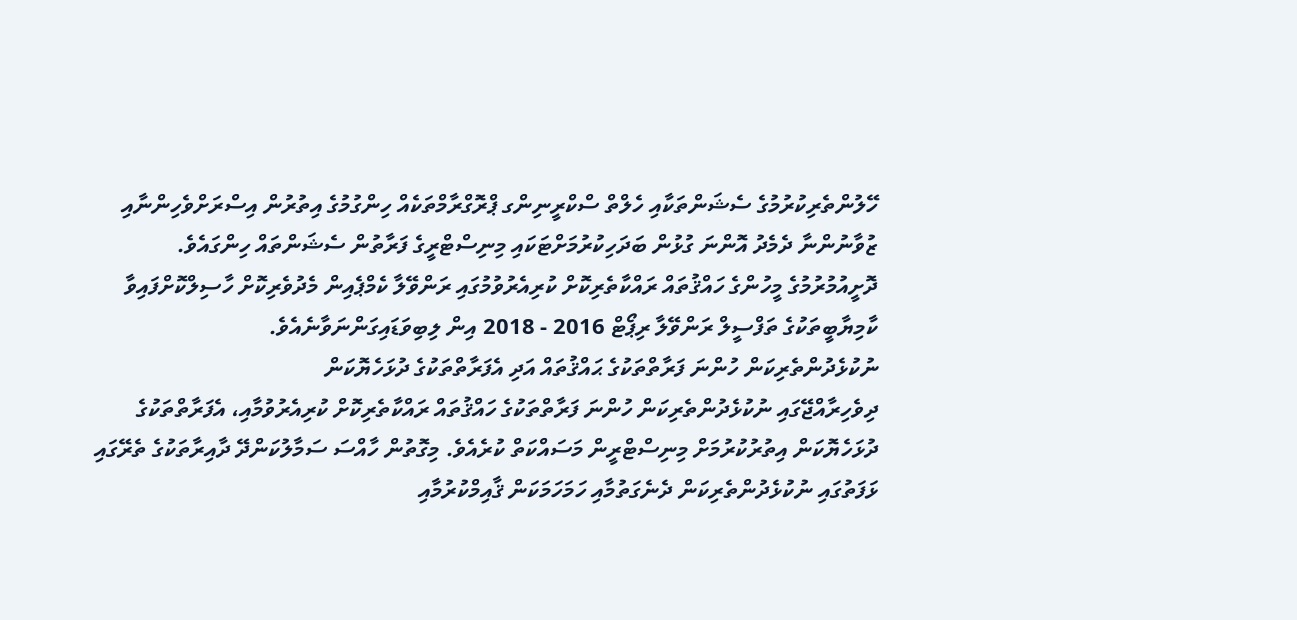ހޭލުންތެރިކުރުމުގެ ސެޝަންތަކާއި ހެލްތް ސްކްރީނިންގ ޕްރޮގްރާމްތަކެއް ހިންގުމުގެ އިތުރުން އިސްރަށްވެހިންނާއި ޒުވާނުންނާ ދެމެދު އޮންނަ ގުޅުން ބަދަހިކުރުމަށްޓަކައި މިނިސްޓްރީގެ ފަރާތުން ސެޝަންތައް ހިންގައެވެ.
ދޮށީއުމުރުމުގެ މީހުންގެ ހައްޤުތައް ރައްކާތެރިކޮށް ކުރިއެރުވުމުގައި ރަންވޭލާ ކެމްޕެއިން މެދުވެރިކޮށް ހާސިލްކޮށްފައިވާ ކާމިޔާބީތަކުގެ ތަފްސީލް ރަންވޭލާ ރިޕޯޓް 2016 - 2018 އިން ލިބިވަޑައިގަންނަވާނެއެވެ.
ނުކުޅެދުންތެރިކަން ހުންނަ ފަރާތްތަކުގެ ޙައްޤުތައް އަދި އެފަރާތްތަކުގެ ދުޅަހެޔޮކަން
ދިވެހިރާއްޖޭގައި ނުކުޅެދުންތެރިކަން ހުންނަ ފަރާތްތަކުގެ ހައްޤުތައް ރައްކާތެރިކޮށް ކުރިއެރުވުމާއި، އެފަރާތްތަކުގެ ދުޅަހެޔޮކަން އިތުރުކުރުމަށް މިނިސްޓްރީން މަސައްކަތް ކުރެއެވެ. މިގޮތުން ހާއްސަ ސަމާލުކަންދޭ ދާއިރާތަކުގެ ތެރޭގައި ޅަފަތުގައި ނުކުޅެދުންތެރިކަން ދެނެގަތުމާއި ހަމަހަމަކަން ޤާއިމްކުރުމާއި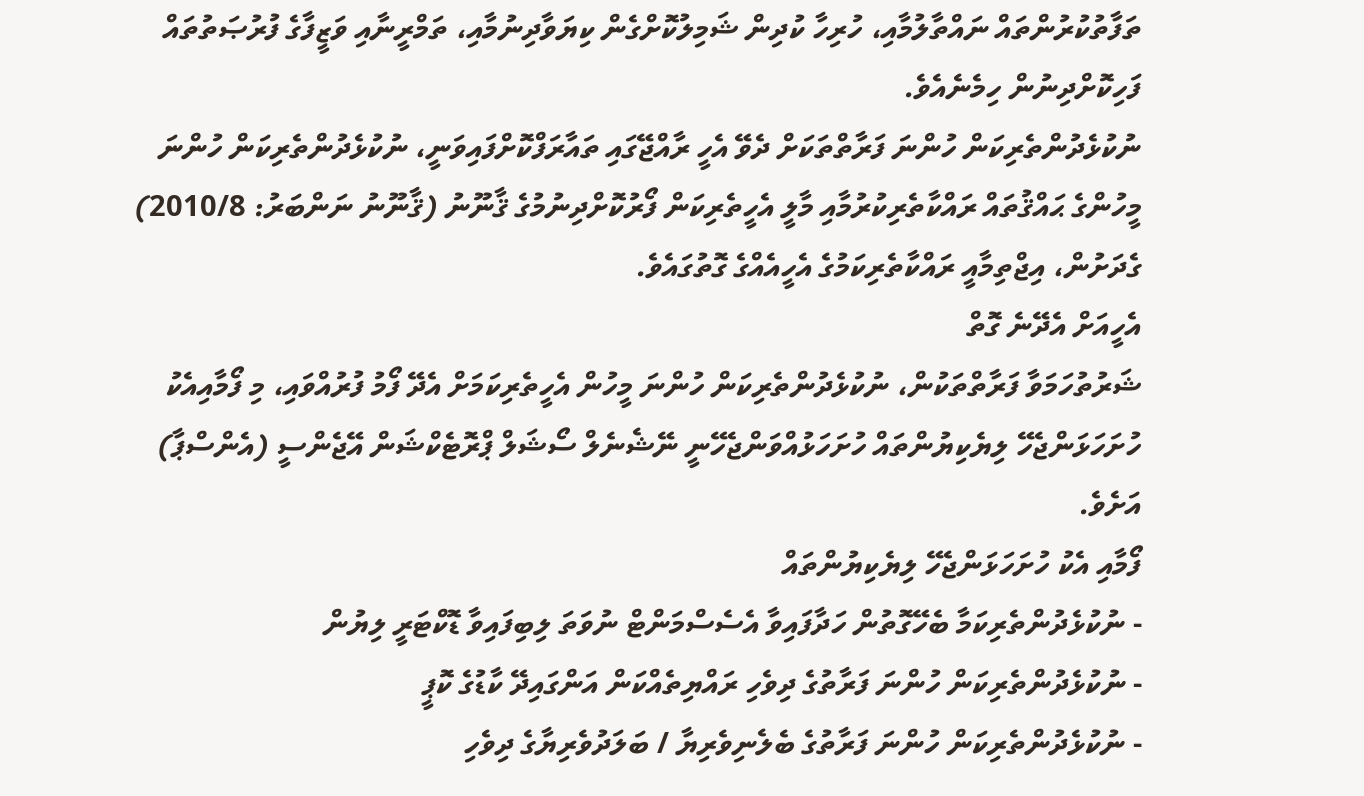ތަފާތުކުރުންތައް ނައްތާލުމާއި، ހުރިހާ ކުދިން ޝަމިލުކޮށްގެން ކިޔަވާދިނުމާއި، ތަމްރީނާއި ވަޒީފާގެ ފުރުޞަތުތައް ފަހިކޮށްދިނުން ހިމެނެއެވެ.
ނުކުޅެދުންތެރިކަން ހުންނަ ފަރާތްތަކަށް ދެވޭ އެހީ ރާއްޖޭގައި ތައާރަފްކޮށްފައިވަނީ، ނުކުޅެދުންތެރިކަން ހުންނަ މީހުންގެ ޙައްޤުތައް ރައްކާތެރިކުރުމާއި މާލީ އެހީތެރިކަން ފޯރުކޮށްދިނުމުގެ ޤާނޫނު (ޤާނޫނު ނަންބަރު: 2010/8) ގެދަށުން، އިޖްތިމާއީ ރައްކާތެރިކަމުގެ އެހީއެއްގެ ގޮތުގައެވެ.
އެހީއަށް އެދޭނެ ގޮތް
ޝަރުތުހަމަވާ ފަރާތްތަކުން، ނުކުޅެދުންތެރިކަން ހުންނަ މީހުން އެހީތެރިކަމަށް އެދޭ ފޯމު ފުރުއްވައި، މި ފޯމާއިއެކު ހުށަހަޅަންޖެހޭ ލިޔެކިޔުންތައް ހުށަހަޅުއްވަންޖެހޭނީ ނޭޝެނެލް ސޯޝަލް ޕްރޮޓެކްޝަން އޭޖެންސީ (އެންސްޕާ) އަށެވެ.
ފޯމާއި އެކު ހުށަހަޅަންޖެހޭ ލިޔެކިޔުންތައް
- ނުކުޅެދުންތެރިކަމާ ބެހޭގޮތުން ހަދާފައިވާ އެސެސްމަންޓް ނުވަތަ ލިބިފައިވާ ޑޮކްޓަރީ ލިޔުން
- ނުކުޅެދުންތެރިކަން ހުންނަ ފަރާތުގެ ދިވެހި ރައްޔިތެއްކަން އަންގައިދޭ ކާޑުގެ ކޮޕީ
- ނުކުޅެދުންތެރިކަން ހުންނަ ފަރާތުގެ ބެލެނިވެރިޔާ / ބަލަދުވެރިޔާގެ ދިވެހި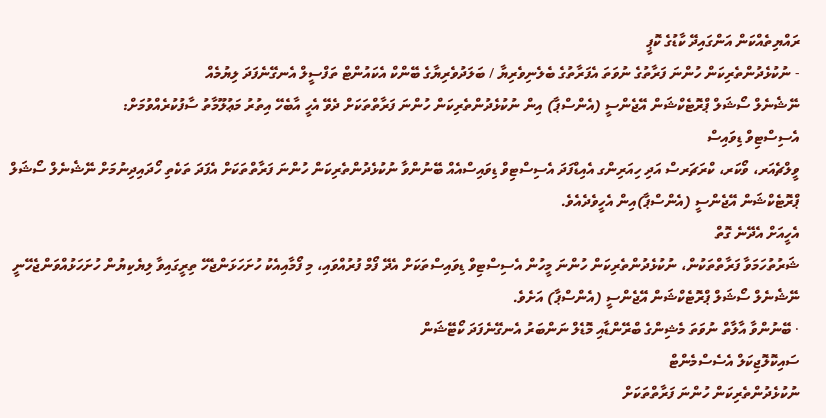ރައްޔިތެއްކަން އަންގައިދޭ ކާޑުގެ ކޮޕީ
- ނުކުޅެދުންތެރިކަން ހުންނަ ފަރާތުގެ ނުވަތަ އެފަރާތުގެ ބެލެނިވެރިޔާ / ބަލަދުވެރިޔާގެ ބޭންކް އެކައުންޓް ތަފްސީލް އެނގޭނެފަދަ ލިޔުމެއް
ނޭޝެނެލް ސޯޝަލް ޕްރޮޓެކްޝަން އޭޖެންސީ (އެންސްޕާ) އިން ނުކުޅެދުންތެރިކަން ހުންނަ ފަރާތްތަކަށް ދެވޭ އެހީ އާބެހޭ އިތުރު މަޢުލޫމާތު ސާފުކުރެއްވުމަށް:
އެސިސްޓިވް ޑިވައިސް
ވީލްޗެއަރ، ވޯކަރ، ކްރަޗަރސް އަދި ހިއަރިންގ އެއިޑްފަދަ އެސިސްޓިވް ޑިވައިސްއެއް ބޭނުންވާ ނުކުޅެދުންތެރިކަން ހުންނަ ފަރާތްތަކަށް އެފަދަ ތަކެތި ހޯދައިދިނުމަށް ނޭޝެނެލް ސޯޝަލް ޕްރޮޓެކްޝަން އޭޖެންސީ (އެންސްޕާ)އިން އެހީވެދެއެވެ.
އެހީއަށް އެދޭނެ ގޮތް
ޝަރުތުހަމަވާ ފަރާތްތަކުން، ނުކުޅެދުންތެރިކަން ހުންނަ މީހުން އެސިސްޓިވް ޑިވައިސްތަކަށް އެދޭ ފޯމް ފުރުއްވައި، މި ފޯމާއިއެކު ހުށަހަޅަންޖެހޭ ތިރީގައިވާ ލިޔެކިޔުން ހުށަހަޅުއްވަންޖެހޭނީ ނޭޝެނެލް ސޯޝަލް ޕްރޮޓެކްޝަން އޭޖެންސީ (އެންސްޕާ) އަށެވެ.
· ބޭނުންވާ އާލާތް ނުވަތަ މެޝިންގެ ބްރޭންޑާއި މޮޑެލް ނަންބަރު އެނގޭނެފަދަ ކޯޓޭޝަން
ސައިކޮލޮޖިކަލް އެސެސްމެންޓް
ނުކުޅެދުންތެރިކަން ހުންނަ ފަރާތްތަކަށް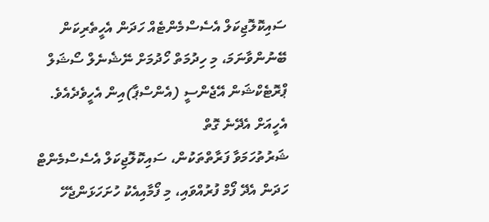ސައިކޮލޮޖިކަލް އެސެސްމެންޓެއް ހަދަން އެހީތެރިކަން ބޭނުންވާނަމަ، މި ހިދުމަތް ހޯދުމަށް ނޭޝެނެލް ސޯޝަލް ޕްރޮޓެކްޝަން އޭޖެންސީ (އެންސްޕާ)އިން އެހީވެދެއެވެ.
އެހީއަށް އެދޭނެ ގޮތް
ޝަރުތުހަމަވާ ފަރާތްތަކުން، ސައިކޮލޮޖިކަލް އެސެސްމެންޓް ހަދަން އެދޭ ފޯމް ފުރުއްވައި، މި ފޯމާއިއެކު ހުށަހަޅަންޖެހޭ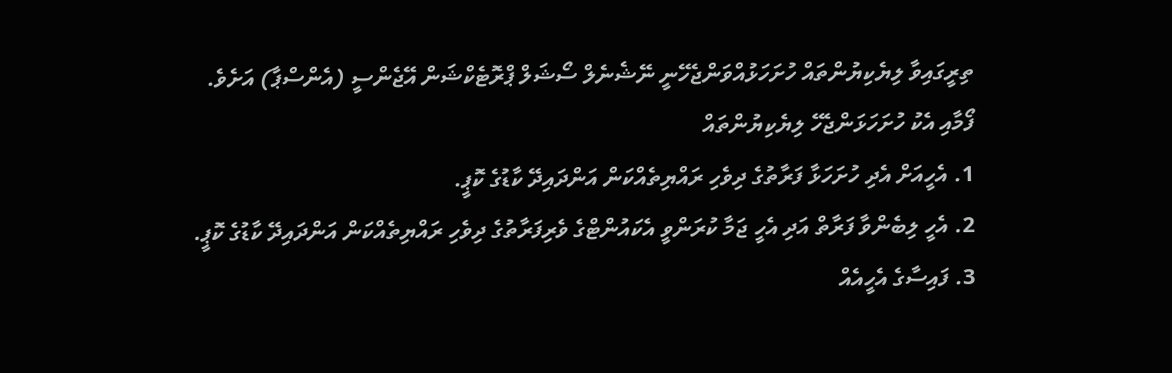ތިރީގައިވާ ލިޔެކިޔުންތައް ހުށަހަޅުއްވަންޖެހޭނީ ނޭޝެނެލް ސޯޝަލް ޕްރޮޓެކްޝަން އޭޖެންސީ (އެންސްޕާ) އަށެވެ.
ފޯމާއި އެކު ހުށަހަޅަންޖެހޭ ލިޔެކިޔުންތައް
1. އެހީއަށް އެދި ހުށަހަޅާ ފަރާތުގެ ދިވެހި ރައްޔިތެއްކަން އަންދައިދޭ ކާޑުގެ ކޮޕީ.
2. އެހީ ލިބެންވާ ފަރާތް އަދި އެހީ ޖަމާ ކުރަންވީ އެކައުންޓްގެ ވެރިފަރާތުގެ ދިވެހި ރައްޔިތެއްކަން އަންދައިދޭ ކާޑުގެ ކޮޕީ.
3. ފައިސާގެ އެހީއެއް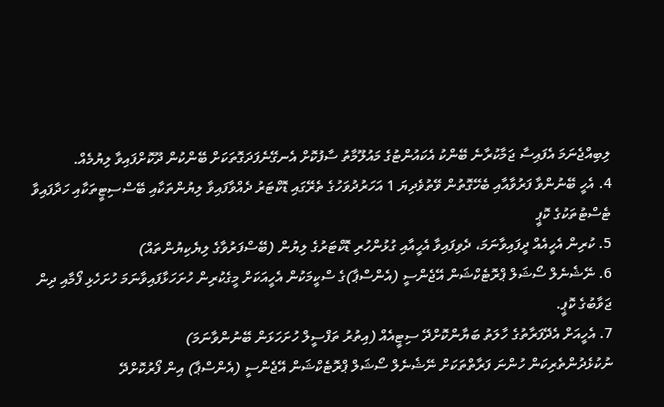ލިބިއްޖެނަމަ އެފައިސާ ޖަމާކުރާނެ ބޭންކު އެކައުންޓުގެ މައުލޫމާތު ސާފުކޮށް އެނގޭނެފަދަގޮތަކަށް ބޭންކުން ދޫކޮށްފައިވާ ލިޔުމެއް.
4. އެހީ ބޭނުންވާ ފަރުވާއާއި ބެހޭގޮތުން ވޭތުވެދިޔަ 1 އަހަރުދުވަހުގެ ތެރޭގައި ޑޮކްޓަރު ދެއްވާފައިވާ ލިޔުންތަކާއި ބޭސްސިޓީތަކާއި ހަދާފައިވާ ޓެސްޓުތަކުގެ ކޮޕީ
5. ކުރިން އެހީއެއް ދީފައިވާނަމަ، ދެވިފައިވާ އެހީއާއި ގުޅުންހުރި ޑޮކްޓަރުގެ ލިޔުން (ބޭސްފަރުވާގެ ލިޔެކިޔުންތައް)
6. ނޭޝެނެލް ސޯޝަލް ޕްރޮޓެކްޝަން އޭޖެންސީ (އެންސްޕާ)ގެ ސްކީމަކުން އެހީއަކަށް މީގެކުރިން ހުށަހަޅާފައިވާނަމަ ހުށަހެޅި ފޯމާއި ދިން ޖަވާބުގެ ކޮޕީ.
7. އެހީއަށް އެދޭފަރާތުގެ ހާލަތު ބަޔާންކޮށްދޭ ސިޓީއެއް (އިތުރު ތަފްސީލް ހުށަހަޅަން ބޭނުންވާނަމަ)
ނުކުޅެދުންތެރިކަން ހުންނަ ފަރާތްތަކަށް ނޭޝެނެލް ސޯޝަލް ޕްރޮޓެކްޝަން އޭޖެންސީ (އެންސްޕާ) އިން ފޯރުކޮށްދޭ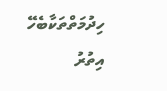ހިދުމަތްތަކާބެހޭ އިތުރު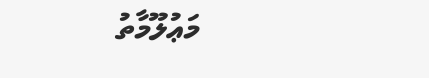މަޢުލޫމާތު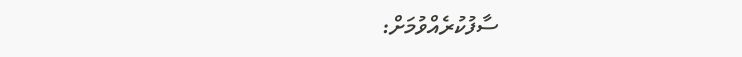ސާފުކުރެއްވުމަށް: